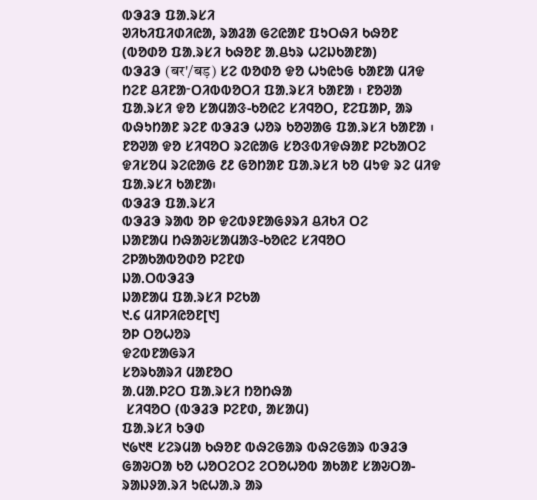ᱵᱳᱲᱳ ᱯᱟᱹᱨᱥᱤ
ᱣᱤᱠᱤᱯᱤᱰᱤᱭᱟ, ᱨᱟᱲᱟ ᱜᱮᱭᱟᱱ ᱯᱩᱛᱷᱤ ᱠᱷᱚᱱ
(ᱵᱚᱰᱚ ᱯᱟᱹᱨᱥᱤ ᱠᱷᱚᱱ ᱟᱹᱪᱩᱨ ᱦᱮᱡᱠᱟᱱᱟ)
ᱵᱳᱲᱳ (बर'/बड़) ᱥᱮ ᱵᱚᱰᱚ ᱫᱚ ᱦᱩᱭᱩᱜ ᱠᱟᱱᱟ ᱢᱤᱫ ᱴᱮᱱ ᱪᱤᱱᱟᱼᱛᱤᱵᱵᱚᱛᱤ ᱯᱟᱹᱨᱥᱤ ᱠᱟᱱᱟ ᱾ ᱱᱚᱣᱟ ᱯᱟᱹᱨᱥᱤ ᱫᱚ ᱥᱟᱢᱟᱝ-ᱠᱚᱭᱮ ᱥᱤᱧᱚᱛ, ᱱᱮᱯᱟᱞ, ᱟᱨ ᱵᱷᱩᱴᱟᱱ ᱨᱮᱱ ᱵᱳᱲᱳ ᱦᱚᱨ ᱠᱚᱣᱟᱜ ᱯᱟᱹᱨᱥᱤ ᱠᱟᱱᱟ ᱾ ᱱᱚᱣᱟ ᱫᱚ ᱥᱤᱧᱚᱛ ᱨᱮᱭᱟᱜ ᱥᱚᱝᱵᱤᱫᱷᱟᱱ ᱞᱮᱠᱟᱛᱮ ᱫᱤᱥᱚᱢ ᱨᱮᱭᱟᱜ ᱒᱒ ᱜᱚᱴᱟᱱ ᱯᱟᱹᱨᱥᱤ ᱠᱚ ᱢᱩᱫ ᱨᱮ ᱢᱤᱫ ᱯᱟᱹᱨᱥᱤ ᱠᱟᱱᱟ᱾
ᱵᱳᱲᱳ ᱯᱟᱹᱨᱥᱤ
ᱵᱳᱲᱳ ᱨᱟᱵ ᱚᱞ ᱫᱮᱵᱽᱱᱟᱜᱽᱨᱤ ᱪᱤᱠᱤ ᱛᱮ
ᱡᱟᱱᱟᱢ ᱴᱷᱟᱶᱥᱟᱢᱟᱝ-ᱠᱚᱭᱮ ᱥᱤᱧᱚᱛ
ᱮᱞᱟᱠᱟᱵᱚᱰᱚ ᱞᱮᱱᱰ
ᱡᱟᱹᱛᱵᱳᱲᱳ
ᱡᱟᱱᱟᱢ ᱯᱟᱹᱨᱥᱤ ᱞᱮᱠᱟ
᱑.᱔ ᱢᱤᱞᱤᱭᱚᱱ[᱑]
ᱚᱞ ᱛᱚᱦᱚᱨ
ᱫᱮᱵᱱᱟᱜᱨᱤ
ᱥᱚᱨᱠᱟᱨᱤ ᱢᱟᱱᱚᱛ
ᱟᱹᱢᱟᱹᱞᱮᱛ ᱯᱟᱹᱨᱥᱤ ᱴᱚᱴᱷᱟ
 ᱥᱤᱧᱚᱛ (ᱵᱳᱲᱳ ᱞᱮᱱᱰ, ᱟᱥᱟᱢ)
ᱯᱟᱹᱨᱥᱤ ᱠᱳᱰ
᱑᱙᱑᱓ ᱥᱮᱨᱢᱟ ᱠᱷᱚᱱ ᱵᱷᱮᱜᱟᱨ ᱵᱷᱮᱜᱟᱨ ᱵᱳᱲᱳ ᱜᱟᱶᱛᱟ ᱠᱚ ᱦᱚᱛᱮᱛᱮ ᱮᱛᱚᱦᱚᱵ ᱟᱠᱟᱱ ᱥᱟᱶᱛᱟ-ᱨᱟᱡᱽᱟᱹᱨᱤ ᱩᱭᱦᱟᱹᱨ ᱟᱨ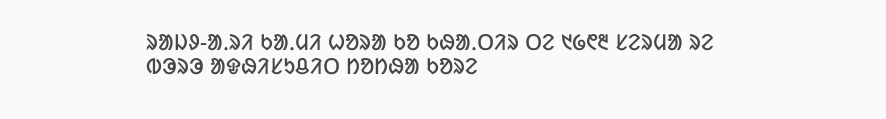ᱨᱟᱡᱽ-ᱟᱹᱨᱤ ᱠᱟᱹᱢᱤ ᱦᱚᱨᱟ ᱠᱚ ᱠᱷᱟᱹᱛᱤᱨ ᱛᱮ ᱑᱙᱖᱓ ᱥᱮᱨᱢᱟ ᱨᱮ ᱵᱳᱨᱳ ᱟᱫᱷᱤᱥᱩᱪᱤᱛ ᱴᱚᱴᱷᱟ ᱠᱚᱨᱮ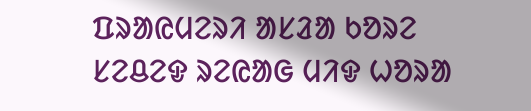ᱯᱨᱟᱭᱢᱮᱨᱤ ᱟᱥᱲᱟ ᱠᱚᱨᱮ ᱥᱮᱪᱮᱫ ᱨᱮᱭᱟᱜ ᱢᱤᱫ ᱦᱚᱨᱟ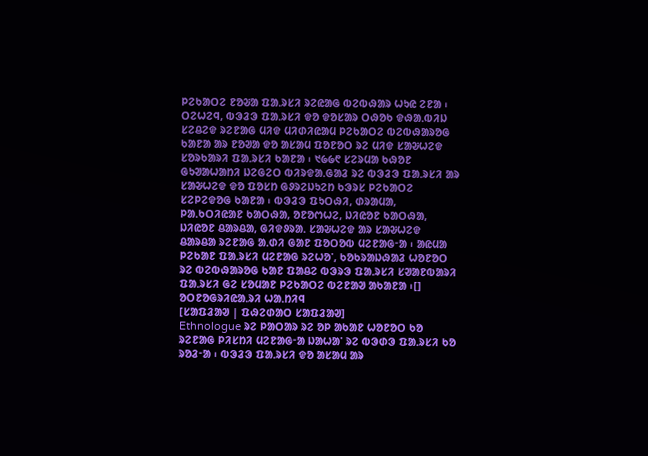ᱞᱮᱠᱟᱛᱮ ᱱᱚᱶᱟ ᱯᱟᱹᱨᱥᱤ ᱨᱮᱭᱟᱜ ᱵᱮᱵᱷᱟᱨ ᱦᱩᱭ ᱮᱱᱟ ᱾ ᱛᱮᱦᱮᱧ, ᱵᱳᱲᱳ ᱯᱟᱹᱨᱥᱤ ᱫᱚ ᱫᱚᱥᱟᱨ ᱛᱷᱚᱠ ᱫᱷᱟᱹᱵᱤᱡ ᱥᱮᱪᱮᱫ ᱨᱮᱱᱟᱜ ᱢᱤᱫ ᱢᱤᱰᱤᱭᱟᱢ ᱞᱮᱠᱟᱛᱮ ᱵᱮᱵᱷᱟᱨᱚᱜ ᱠᱟᱱᱟ ᱟᱨ ᱱᱚᱣᱟ ᱫᱚ ᱟᱥᱟᱢ ᱯᱚᱱᱚᱛ ᱨᱮ ᱢᱤᱫ ᱥᱟᱶᱦᱮᱫ ᱥᱚᱨᱠᱟᱨᱤ ᱯᱟᱹᱨᱥᱤ ᱠᱟᱱᱟ ᱾ ᱑᱙᱙᱖ ᱥᱮᱨᱢᱟ ᱠᱷᱚᱱ ᱜᱩᱣᱟᱦᱟᱴᱤ ᱡᱮᱜᱮᱛ ᱵᱤᱨᱫᱟᱹᱜᱟᱲ ᱨᱮ ᱵᱳᱲᱳ ᱯᱟᱹᱨᱥᱤ ᱟᱨ ᱥᱟᱶᱦᱮᱫ ᱫᱚ ᱯᱚᱥᱴ ᱜᱽᱨᱮᱡᱩᱮᱴ ᱠᱳᱨᱥ ᱞᱮᱠᱟᱛᱮ ᱥᱮᱞᱮᱫᱚᱜ ᱠᱟᱱᱟ ᱾ ᱵᱳᱲᱳ ᱯᱩᱛᱷᱤ, ᱰᱨᱟᱢᱟ, ᱞᱟᱹᱠᱛᱤᱭᱟᱱ ᱠᱟᱛᱷᱟ, ᱚᱱᱚᱬᱦᱮ, ᱡᱤᱭᱚᱱ ᱠᱟᱛᱷᱟ, ᱡᱤᱭᱚᱱ ᱪᱟᱨᱪᱟ, ᱜᱤᱫᱽᱨᱟᱹ ᱥᱟᱶᱦᱮᱫ ᱟᱨ ᱥᱟᱶᱦᱮᱫ ᱪᱟᱨᱪᱟ ᱨᱮᱱᱟᱜ ᱟᱹᱰᱤ ᱜᱟᱱ ᱯᱚᱛᱚᱵ ᱢᱮᱱᱟᱜᱼᱟ ᱾ ᱟᱭᱢᱟ ᱞᱮᱠᱟᱱ ᱯᱟᱹᱨᱥᱤ ᱢᱮᱱᱟᱜ ᱨᱮᱦᱚᱸ, ᱠᱚᱠᱨᱟᱡᱷᱟᱲ ᱦᱚᱱᱚᱛ ᱨᱮ ᱵᱮᱵᱷᱟᱨᱚᱜ ᱠᱟᱱ ᱯᱟᱪᱮ ᱵᱳᱨᱳ ᱯᱟᱹᱨᱥᱤ ᱥᱣᱟᱱᱵᱟᱨᱤ ᱯᱟᱹᱨᱥᱤ ᱜᱮ ᱥᱚᱢᱟᱱ ᱞᱮᱠᱟᱛᱮ ᱵᱮᱱᱟᱣ ᱟᱠᱟᱱᱟ ᱾[]
ᱚᱛᱱᱚᱜᱨᱤᱭᱟᱹᱨᱤ ᱦᱟᱹᱴᱤᱧ
[ᱥᱟᱯᱲᱟᱣ | ᱯᱷᱮᱰᱟᱛ ᱥᱟᱯᱲᱟᱣ]
Ethnologue ᱨᱮ ᱞᱟᱛᱟᱨ ᱨᱮ ᱚᱞ ᱟᱠᱟᱱ ᱦᱚᱱᱚᱛ ᱠᱚ ᱨᱮᱱᱟᱜ ᱞᱤᱥᱴᱤ ᱢᱮᱱᱟᱜᱼᱟ ᱡᱟᱦᱟᱸ ᱨᱮ ᱵᱳᱰᱳ ᱯᱟᱹᱨᱥᱤ ᱠᱚ ᱨᱚᱲᱼᱟ ᱾ ᱵᱳᱲᱳ ᱯᱟᱹᱨᱥᱤ ᱫᱚ ᱟᱥᱟᱢ ᱟᱨ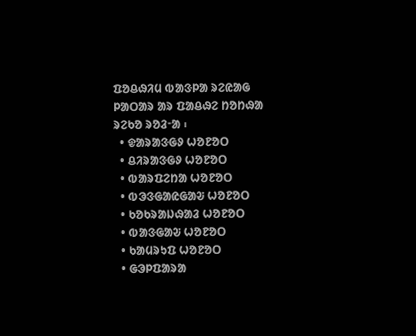ᱯᱚᱪᱷᱤᱢ ᱵᱟᱝᱞᱟ ᱨᱮᱭᱟᱜ ᱞᱟᱛᱟᱨ ᱟᱨ ᱯᱟᱪᱷᱮ ᱴᱚᱴᱷᱟ ᱨᱮᱠᱚ ᱨᱚᱲᱼᱟ ᱾
  • ᱫᱟᱨᱟᱝᱜᱽ ᱦᱚᱱᱚᱛ
  • ᱪᱤᱨᱟᱝᱜᱽ ᱦᱚᱱᱚᱛ
  • ᱵᱟᱨᱯᱮᱴᱟ ᱦᱚᱱᱚᱛ
  • ᱵᱳᱝᱜᱟᱭᱜᱟᱶ ᱦᱚᱱᱚᱛ
  • ᱠᱚᱠᱨᱟᱡᱷᱟᱲ ᱦᱚᱱᱚᱛ
  • ᱵᱟᱝᱜᱟᱶ ᱦᱚᱱᱚᱛ
  • ᱠᱟᱢᱨᱩᱯ ᱦᱚᱱᱚᱛ
  • ᱜᱳᱞᱯᱟᱨᱟ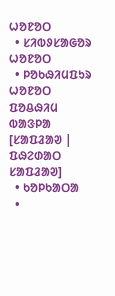ᱦᱚᱱᱚᱛ
  • ᱥᱤᱵᱽᱥᱟᱜᱚᱨ ᱦᱚᱱᱚᱛ
  • ᱞᱚᱠᱷᱤᱢᱯᱩᱨ ᱦᱚᱱᱚᱛ
ᱯᱚᱪᱷᱤᱢ ᱵᱟᱝᱞᱟ
[ᱥᱟᱯᱲᱟᱣ | ᱯᱷᱮᱰᱟᱛ ᱥᱟᱯᱲᱟᱣ]
  • ᱠᱚᱞᱠᱟᱛᱟ
  •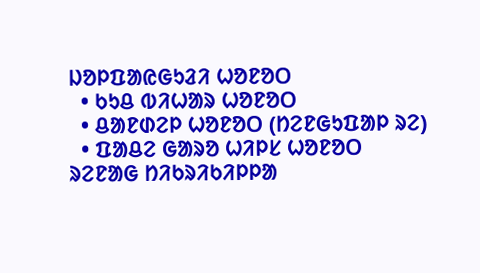ᱡᱚᱞᱯᱟᱭᱜᱩᱲᱤ ᱦᱚᱱᱚᱛ
  • ᱠᱩᱪ ᱵᱤᱦᱟᱨ ᱦᱚᱱᱚᱛ
  • ᱪᱟᱱᱰᱮᱞ ᱦᱚᱱᱚᱛ (ᱴᱮᱱᱜᱩᱯᱟᱞ ᱨᱮ)
  • ᱯᱟᱪᱮ ᱜᱟᱨᱚ ᱦᱤᱞᱥ ᱦᱚᱱᱚᱛ ᱨᱮᱱᱟᱜ ᱴᱤᱠᱨᱤᱠᱤᱞᱞᱟ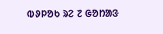ᱵᱽᱞᱚᱠ ᱨᱮ ᱗ ᱜᱚᱴᱟᱝ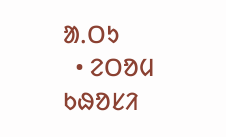ᱟᱹᱛᱩ
  • ᱮᱛᱚᱢ ᱠᱷᱚᱥᱤ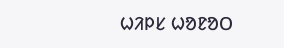ᱦᱤᱞᱥ ᱦᱚᱱᱚᱛ